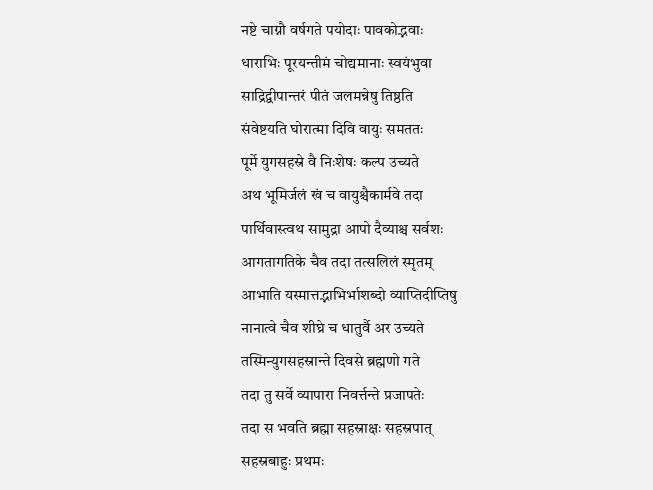नष्टे चाग्नौ वर्षगते पयोदाः पावकोद्भवाः
धाराभिः पूरयन्तीमं चोद्यमानाः स्वयंभुवा
साद्रिद्वीपान्तरं पीतं जलमन्नेषु तिष्ठति
संवेष्टयति घोरात्मा दिवि वायुः समततः
पूर्मे युगसहस्रे वै निःशेषः कल्प उच्यते
अथ भूमिर्जलं खं च वायुश्चैकार्मवे तदा
पार्थिवास्त्वथ सामुद्रा आपो दैव्याश्च सर्वशः
आगतागतिके चैव तदा तत्सलिलं स्मृतम्
आभाति यस्मात्तद्भाभिर्भाशब्दो व्याप्तिदीप्तिषु
नानात्वे चैव शीघ्रे च धातुर्वै अर उच्यते
तस्मिन्युगसहस्रान्ते दिवसे ब्रह्मणो गते
तदा तु सर्वे व्यापारा निवर्त्तन्ते प्रजापतेः
तदा स भवति ब्रह्मा सहस्राक्षः सहस्रपात्
सहस्रबाहुः प्रथमः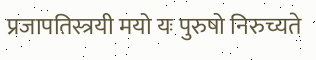प्रजापतिस्त्रयी मयो यः पुरुषो निरुच्यते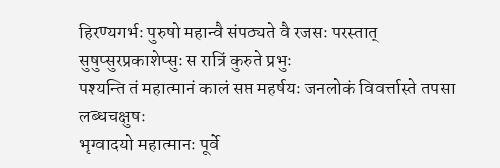हिरण्यगर्भः पुरुषो महान्वै संपठ्यते वै रजसः परस्तात्
सुषुप्सुरप्रकाशेप्सुः स रात्रिं कुरुते प्रभुः
पश्यन्ति तं महात्मानं कालं सप्त महर्षयः जनलोकं विवर्त्तास्ते तपसा लब्धचक्षुषः
भृग्वादयो महात्मानः पूर्वे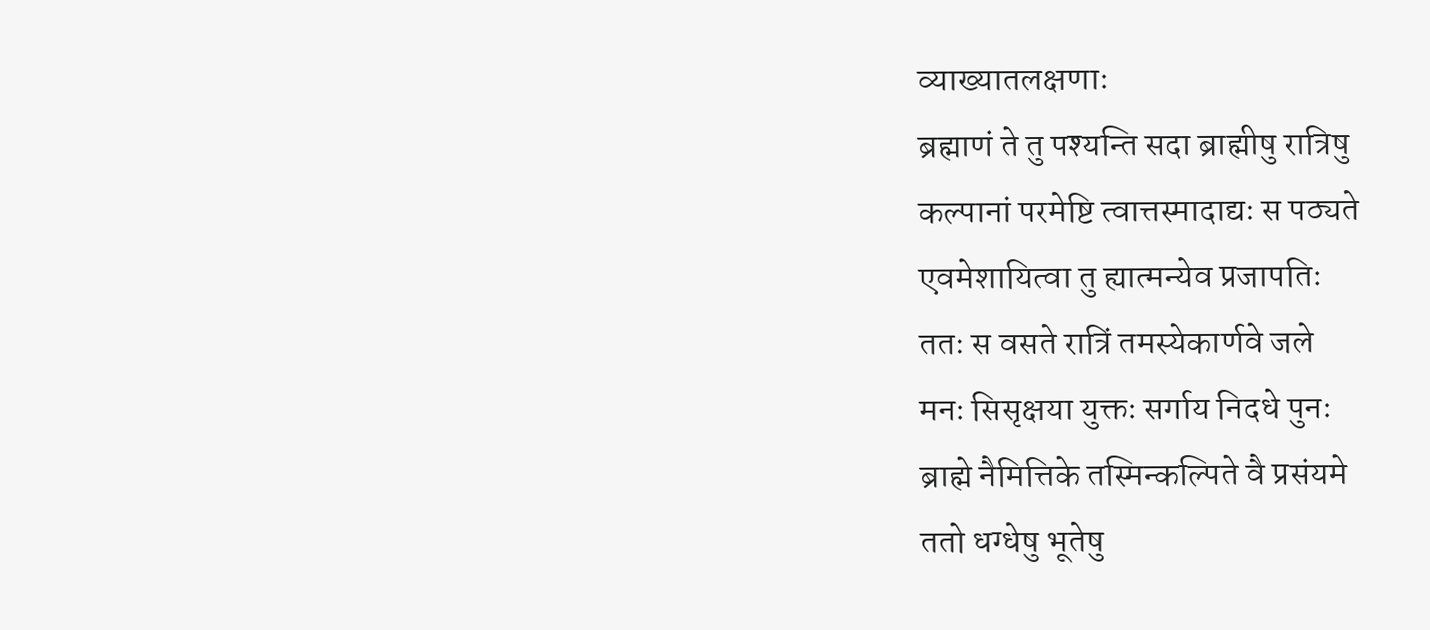व्याख्यातलक्षणाः
ब्रह्माणं ते तु पश्यन्ति सदा ब्राह्मीषु रात्रिषु
कल्पानां परमेष्टि त्वात्तस्मादाद्यः स पठ्यते
एवमेशायित्वा तु ह्यात्मन्येव प्रजापतिः
ततः स वसते रात्रिं तमस्येकार्णवे जले
मनः सिसृक्षया युक्तः सर्गाय निदधे पुनः
ब्राह्मे नैमित्तिके तस्मिन्कल्पिते वै प्रसंयमे
ततो धग्धेषु भूतेषु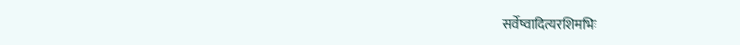सर्वेष्वादित्यरशिमभिः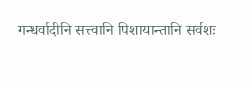गन्धर्वादीनि सत्त्वानि पिशायान्तानि सर्वशः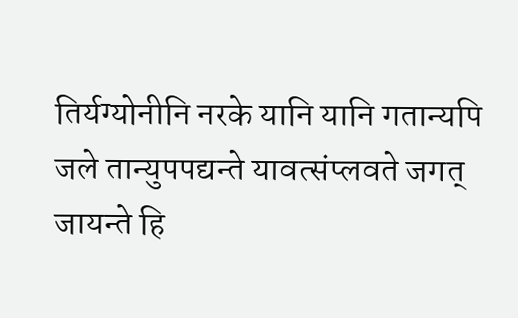तिर्यग्योनीनि नरके यानि यानि गतान्यपि
जले तान्युपपद्यन्ते यावत्संप्लवते जगत्
जायन्ते हि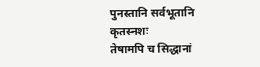पुनस्तानि सर्वभूतानि कृतस्नशः
तेषामपि च सिद्धानां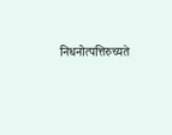निधनोत्पत्तिरुच्यते